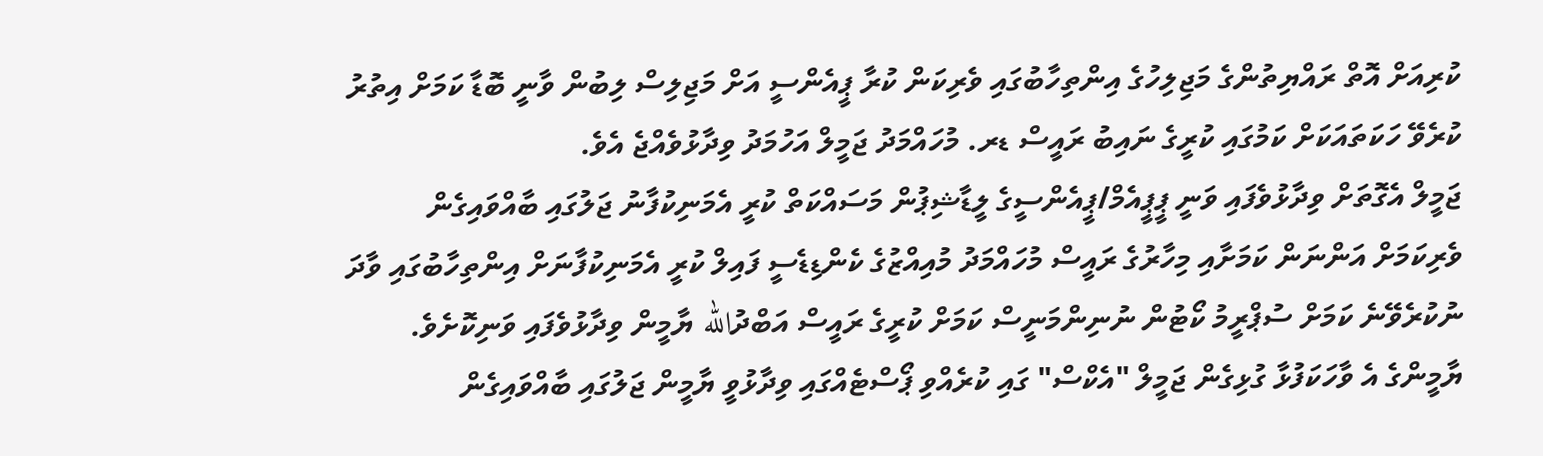ކުރިއަށް އޮތް ރައްޔިތުންގެ މަޖިލިހުގެ އިންތިހާބުގައި ވެރިކަން ކުރާ ޕީއެންސީ އަށް މަޖިލިސް ލިބުން ވާނީ ބޮޑާ ކަމަށް އިތުރު ކުރެވޭ ހަކަތައަކަށް ކަމުގައި ކުރީގެ ނައިބު ރައީސް ޑރ. މުހައްމަދު ޖަމީލް އަހުމަދު ވިދާޅުވެއްޖެ އެވެ.
ޖަމީލް އެގޮތަށް ވިދާޅުވެފައި ވަނީ ޕީޕީއެމް/ޕީއެންސީގެ ލީޑާޝިޕުން މަސައްކަތް ކުރީ އެމަނިކުފާނު ޖަލުގައި ބާއްވައިގެން ވެރިކަމަށް އަންނަން ކަމަށާއި މިހާރުގެ ރައީސް މުހައްމަދު މުއިއްޒުގެ ކެންޑިޑެސީ ފައިލް ކުރީ އެމަނިކުފާނަށް އިންތިހާބުގައި ވާދަ ނުކުރެވޭނެ ކަމަށް ސުޕްރީމު ކޯޓުން ނުނިންމަނީސް ކަމަށް ކުރީގެ ރައީސް އަބްދުالله ޔާމީން ވިދާޅުވެފައި ވަނިކޮށެވެ.
ޔާމީންގެ އެ ވާހަކަފުޅާ ގުޅިގެން ޖަމީލް "އެކްސް" ގައި ކުރެއްވި ޕޯސްޓެއްގައި ވިދާޅުވީ ޔާމީން ޖަލުގައި ބާއްވައިގެން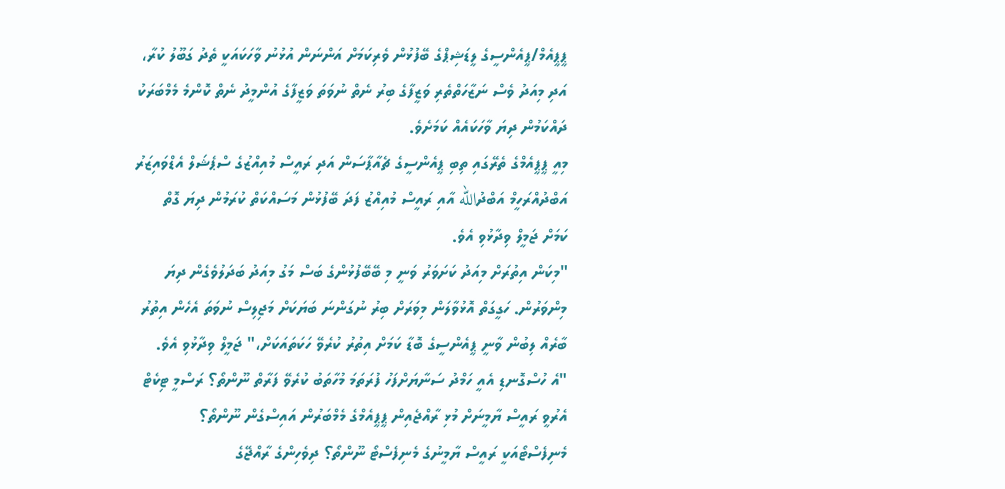ޕީޕީއެމް/ޕީއެންސީގެ ލީޑަޝިޕްގެ ބޭފުޅުން ވެރިކަމަށް އަންނަން އުޅުނު ވާހަކައަކީ ތެދު ގަބޫލު ކުރާ، އަދި މިއަދު ވެސް ނަޒާހަތްތެރި ވަޒީފާގެ ބިރު ނެތް ނުވަތަ ވަޒީފާގެ އުންމީދު ނެތް ކޮންމެ މެމްބަރަކު ދައްކަމުން ދިޔަ ވާހަކައެއް ކަމަށެވެ.
މިއީ ޕީޕީއެމްގެ ތެރޭގައި ތިބި ޕީއެންސީގެ ޗެއާޕާސަން އަދި ރައީސް މުއިއްޒުގެ ސްޕެޝަލް އެޑްވައިޒަރު އަބްދުއްރަހީމް އަބްދުالله އާއި ރައީސް މުއިއްޒު ފަދަ ބޭފުޅުން މަސައްކަތް ކުރަމުން ދިޔަ ގޮތް ކަމަށް ޖަމީލް ވިދާޅުވި އެވެ.
"މިކަން އިތުރަށް މިއަދު ކަށަވަރު ވަނީ މި ބޭބޭފުޅުންގެ ބަސް މަގު މިއަދު ބަދަލުވެގެން ދިޔަ މިންވަރުން. ހަގީގަތް އޮޅުވާލަން މިވަރަށް ބިރު ނުގަންނަ ބަޔަކަށް މަޖިލިސް ނުވަތަ އެހެން އިތުރު ބާރެއް ލިބުން ވާނީ ޕީއެންސީގެ ބޮޑާ ކަމަށް އިތުރު ކުރެވޭ ހަކަތައަކަށް،" ޖަމީލް ވިދާޅުވި އެވެ.
"އެ ހުސްގޮނޑި އެއީ ހަމްދު ސަނާޔަށްފަހު ފުރަތަމަ މުހާތަބު ކުރެވޭ ފަރާތް ނޫންތޯ؟ ރަސްމީ ޓިކެޓް އެރުވީ ރައީސް ޔާމީނަށް މުޅި ރާއްޖެއިން ޕީޕީއެމްގެ މެމްބަރުން އައިސްގެން ނޫންތޯ؟ މެނިފެސްޓޯއަކީ ރައީސް ޔާމީނުގެ މެނިފެސްޓޯ ނޫންތޯ؟ ދިވެހިންގެ ރާއްޖޭގެ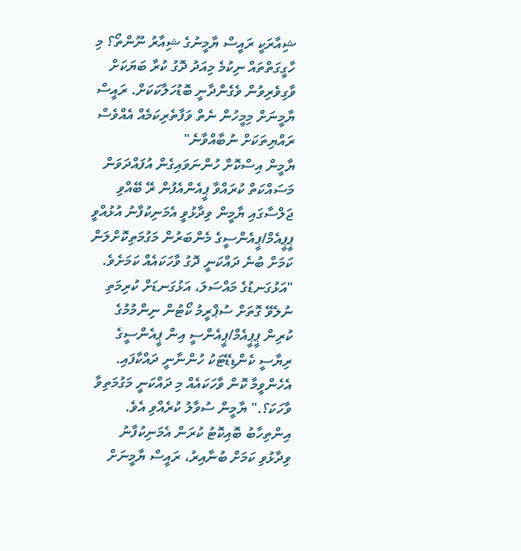ޝިއާރަކީ ރައީސް ޔާމީނުގެ ޝިއާރު ނޫންތޯ؟ މި ހާގީގަތްތައް ނިކުމެ މިއަދު ދޮގު ކުރާ ބަޔަކަށް ވާގިވެރިވުން ވެގެންދާނީ ބޮޑުހަލާކަކަށް. ރައީސް ޔާމީނަށް މިމީހުން ނެތް ވަފާތެރިކަމެއް އެއްވެސް ރައްޔިތަކަށް ނުބާއްވާނެ"
ޔާމީން އިސްކޮށް ހުންނަވައިގެން އުފައްދަވަން މަސައްކަތް ކުރައްވާ ޕީއެންއެފުން ރޭ ބޭއްވި ޖަލްސާގައި ޔާމީން ވިދާޅުވީ އެމަނިކުފާނު އުޅުއްވީ ޕީޕީއެމް/ޕީއެންސީގެ މެންބަރުން މަގުމަތިކޮށްލަން ކަމަށް ބުނެ ދައްކަނީ ދޮގު ވާހަކައެއް ކަމަށެވެ.
"އަޅުގަނޑުގެ މައްސަލަ، އަޅުގަނޑަށް ކުރިމަތި ނުލެވޭ ގޮތަށް ސުޕްރީމު ކޯޓުން ނިންމުމުގެ ކުރިން ޕީޕީއެމް/ޕީއެންސީ އިން ޕީއެންސީގެ ރިޔާސީ ކެންޑިޑޭޓަކު ހުންނާނީ ދައްކާފައި. އެހެންވީމާ ކޮން ވާހަކައެއް މި ދައްކަނީ މަގުމަތިވާ ވާހަކަ؟." ޔާމީން ސުވާލު ކުރެއްވި އެވެ.
އިންތިހާބު ބޮއިކޮޓު ކުރަން އެމަނިކުފާނު ވިދާޅުވި ކަމަށް ބުނާއިރު، ރައީސް ޔާމީނަށް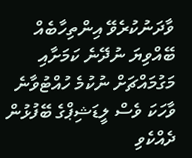ވާދަނުކުރެވޭ އިންތިހާބެއް ބޭއްވިޔަ ނުދޭނެ ކަމަށާއި މަގުމައްޗަށް ނުކުމެ ހުއްޓުވާނެ ވާހަކަ ވެސް ލީޑަޝިޕްގެ ބޭފުޅުން ދެއްކެވި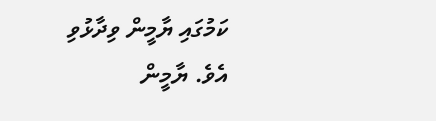ކަމުގައި ޔާމީން ވިދާޅުވި އެވެ. ޔާމީން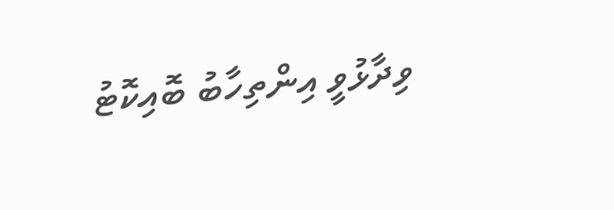ވިދާޅުވީ އިންތިހާބު ބޮއިކޮޓު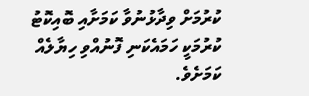ކުރުމަށް ވިދާޅުނުވާ ކަމަށާއި ބޮއިކޮޓު ކުރުމަކީ ހަމައެކަނި ފޮނުއްވި ހިޔާލެއް ކަމަށެވެ.